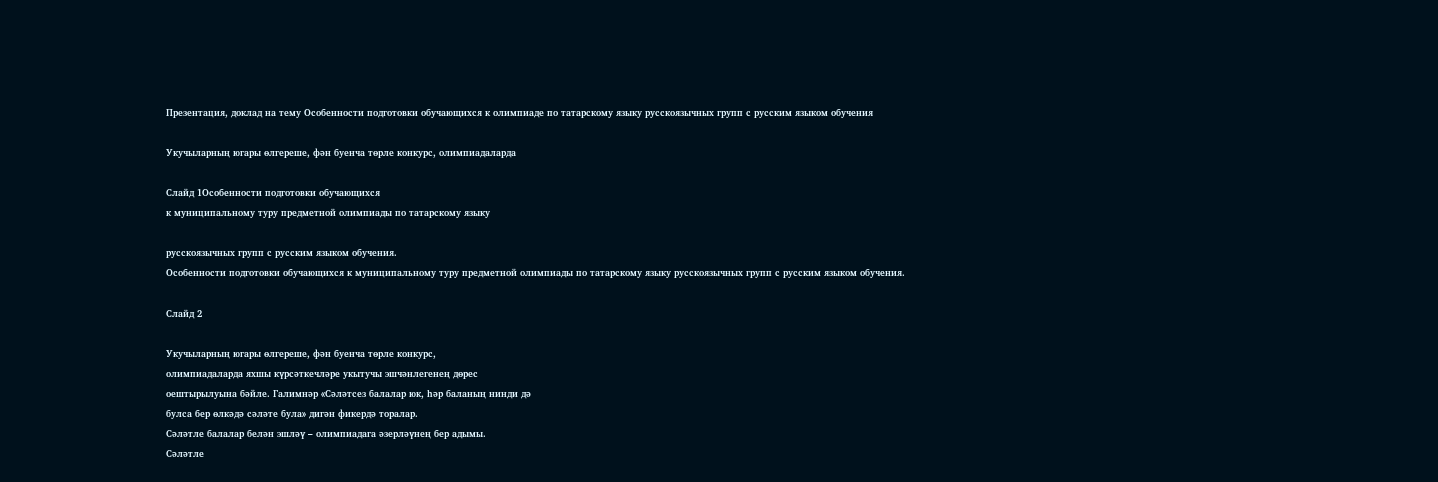Презентация, доклад на тему Особенности подготовки обучающихся к олимпиаде по татарскому языку русскоязычных групп с русским языком обучения

Укучыларның югары өлгереше, фән буенча төрле конкурс, олимпиадаларда

Слайд 1Особенности подготовки обучающихся
к муниципальному туру предметной олимпиады по татарскому языку

русскоязычных групп с русским языком обучения.
Особенности подготовки обучающихся к муниципальному туру предметной олимпиады по татарскому языку русскоязычных групп с русским языком обучения.

Слайд 2

Укучыларның югары өлгереше, фән буенча төрле конкурс,
олимпиадаларда яхшы күрсәткечләре укытучы эшчәнлегенең дөрес
оештырылуына бәйле. Галимнәр «Сәләтсез балалар юк, һәр баланың нинди дә
булса бер өлкәдә сәләте була» дигән фикердә торалар.
Сәләтле балалар белән эшләү – олимпиадага әзерләүнең бер адымы.
Сәләтле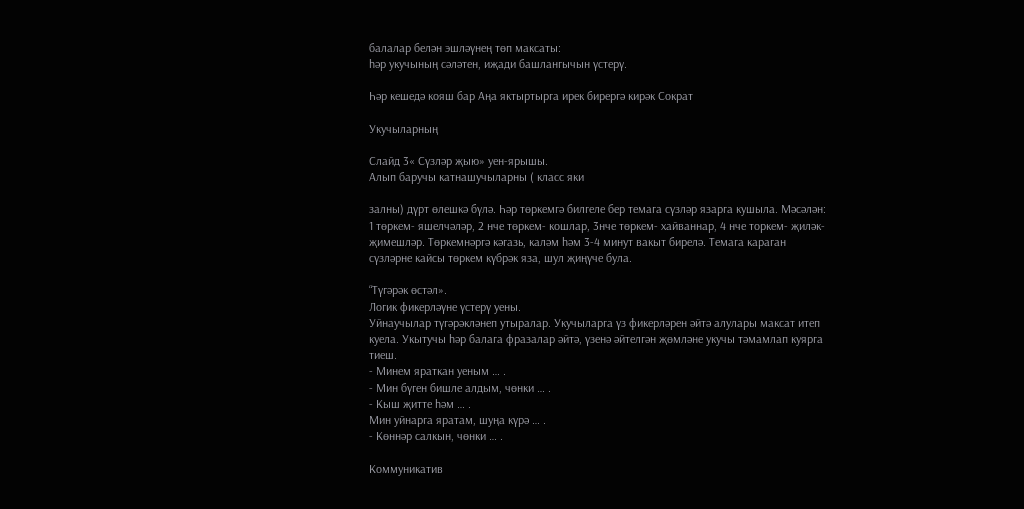балалар белән эшләүнең төп максаты:
һәр укучының сәләтен, иҗади башлангычын үстерү.

Һәр кешедә кояш бар Аңа яктыртырга ирек бирергә кирәк Сократ

Укучыларның

Слайд 3« Сүзләр җыю» уен-ярышы.
Алып баручы катнашучыларны ( класс яки

залны) дүрт өлешкә бүлә. Һәр төркемгә билгеле бер темага сүзләр язарга кушыла. Мәсәлән: 1 төркем- яшелчәләр, 2 нче төркем- кошлар, 3нче төркем- хайваннар, 4 нче торкем- җиләк- җимешләр. Төркемнәргә кәгазь, каләм һәм 3-4 минут вакыт бирелә. Темага караган сүзләрне кайсы төркем күбрәк яза, шул җиңүче була.

“Түгәрәк өстәл».
Логик фикерләүне үстерү уены.
Уйнаучылар түгәрәкләнеп утыралар. Укучыларга үз фикерләрен әйтә алулары максат итеп куела. Укытучы һәр балага фразалар әйтә, үзенә әйтелгән җөмләне укучы тәмамлап куярга тиеш.
- Минем яраткан уеным … .
- Мин бүген бишле алдым, чөнки … .
- Кыш җитте һәм … .
Мин уйнарга яратам, шуңа күрә … .
- Көннәр салкын, чөнки … .

Коммуникатив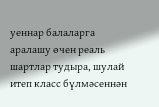уеннар балаларга аралашу өчен реаль шартлар тудыра, шулай итеп класс бүлмәсеннән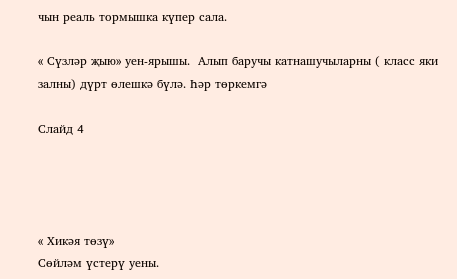чын реаль тормышка күпер сала.

« Сүзләр җыю» уен-ярышы.  Алып баручы катнашучыларны ( класс яки залны) дүрт өлешкә бүлә. Һәр төркемгә

Слайд 4




« Хикәя төзү»
Сөйләм үстерү уены.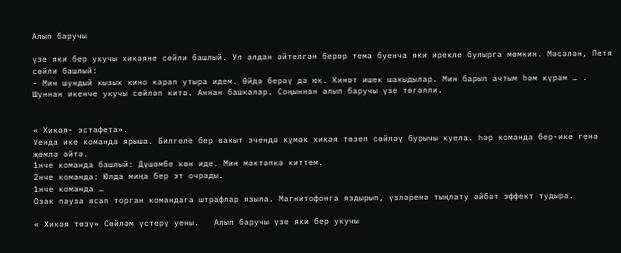Алып баручы

үзе яки бер укучы хикәяне сөйли башлый. Ул алдан әйтелгән берәр тема буенча яки ирекле булырга мөмкин. Мәсәлән, Петя сөйли башлый:
- Мин шундый кызык кино карап утыра идем. Өйдә берәү дә юк. Кинәт ишек шакыдылар. Мин барып ачтым һәм күрәм … .
Шуннан икенче укучы сөйләп китә. Аннан башкалар. Соңыннан алып баручы үзе төгәлли.


« Хикәя- эстафета».
Уенда ике команда ярыша. Билгеле бер вакыт эчендә күмәк хикәя төзеп сөйләү бурычы куела. Һәр команда бер-ике генә җөмлә әйтә.
1нче команда башлый: Дүшәмбе көн иде. Мин мәктәпкә киттем.
2нче команда: Юлда миңа бер эт очрады.
1нче команда …
Озак пауза ясап торган командага штрафлар языла. Магнитофонга яздырып, үзләренә тыңлату әйбәт эффект тудыра.

« Хикәя төзү» Сөйләм үстерү уены.   Алып баручы үзе яки бер укучы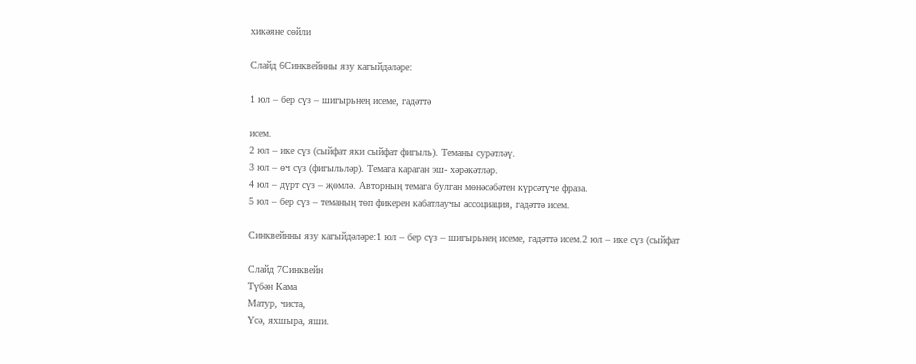хикәяне сөйли

Слайд 6Синквейнны язу кагыйдәләре:

1 юл – бер сүз – шигырьнең исеме, гадәттә

исем.
2 юл – ике сүз (сыйфат яки сыйфат фигыль). Теманы сурәтләү.
3 юл – өч сүз (фигыльләр). Темага караган эш- хәрәкәтләр.
4 юл – дүрт сүз – җөмлә. Авторның темага булган мөнәсәбәтен күрсәтүче фраза.
5 юл – бер сүз – теманың төп фикерен кабатлаучы ассоциация, гадәттә исем.

Синквейнны язу кагыйдәләре:1 юл – бер сүз – шигырьнең исеме, гадәттә исем.2 юл – ике сүз (сыйфат

Слайд 7Синквейн
Түбән Кама
Матур, чиста,
Үсә, яхшыра, яши.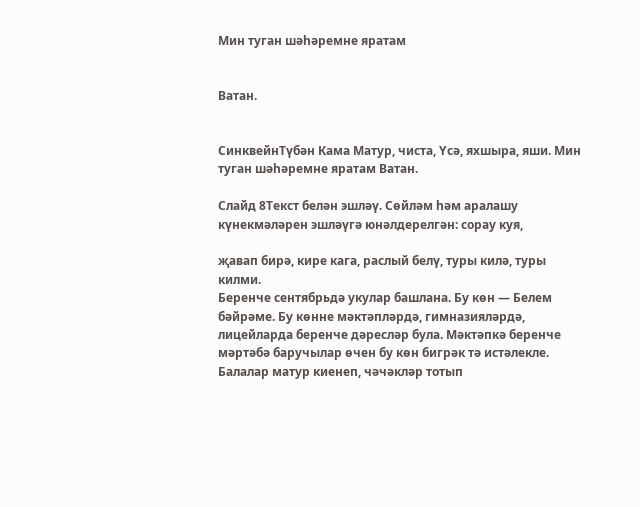Мин туган шәһәремне яратам


Ватан.


СинквейнТүбән Кама Матур, чиста, Үсә, яхшыра, яши. Мин туган шәһәремне яратам Ватан.

Слайд 8Текст белән эшләү. Сөйләм һәм аралашу күнекмәләрен эшләүгә юнәлдерелгән: сорау куя,

җавап бирә, кире кага, раслый белү, туры килә, туры килми.
Беренче сентябрьдә укулар башлана. Бу көн — Белем бәйрәме. Бу көнне мәктәпләрдә, гимназияләрдә, лицейларда беренче дәресләр була. Мәктәпкә беренче мәртәбә баручылар өчен бу көн бигрәк тә истәлекле. Балалар матур киенеп, чәчәкләр тотып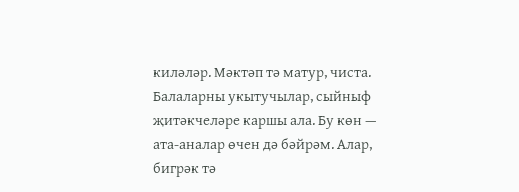киләләр. Мәктәп тә матур, чиста. Балаларны укытучылар, сыйныф җитәкчеләре каршы ала. Бу көн — ата-аналар өчен дә бәйрәм. Алар, бигрәк тә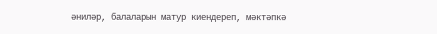әниләр, балаларын матур киендереп, мәктәпкә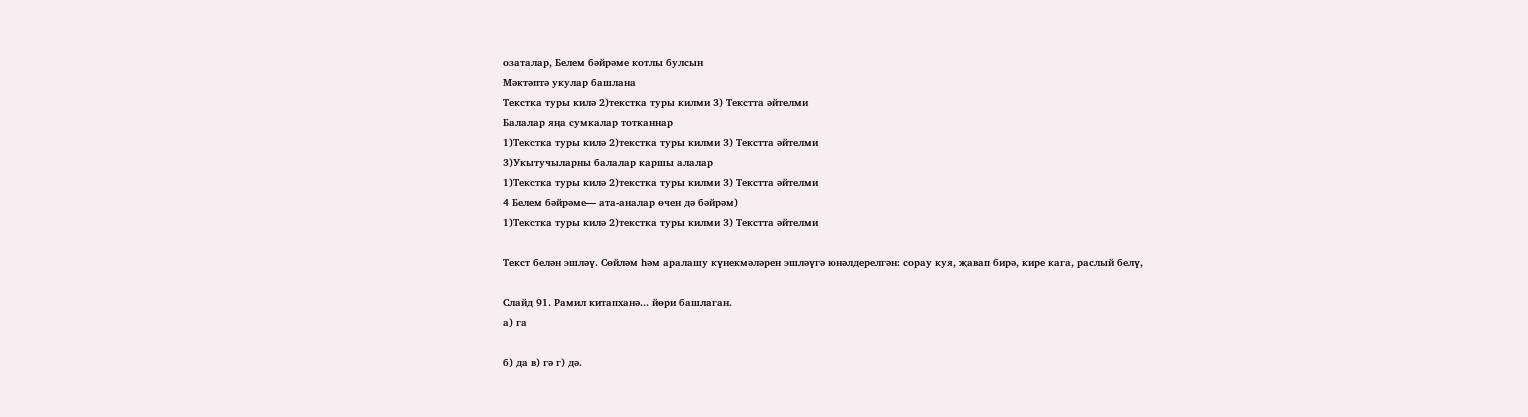озаталар, Белем бәйрәме котлы булсын
Мәктәптә укулар башлана
Текстка туры килә 2)текстка туры килми 3) Текстта әйтелми
Балалар яңа сумкалар тотканнар
1)Текстка туры килә 2)текстка туры килми 3) Текстта әйтелми
3)Укытучыларны балалар каршы алалар
1)Текстка туры килә 2)текстка туры килми 3) Текстта әйтелми
4 Белем бәйрәме— ата-аналар өчен дә бәйрәм)
1)Текстка туры килә 2)текстка туры килми 3) Текстта әйтелми

Текст белән эшләү. Сөйләм һәм аралашу күнекмәләрен эшләүгә юнәлдерелгән: сорау куя, җавап бирә, кире кага, раслый белү,

Слайд 91. Рамил китапханә... йөри башлаган.
а) га

б) да в) гә г) дә.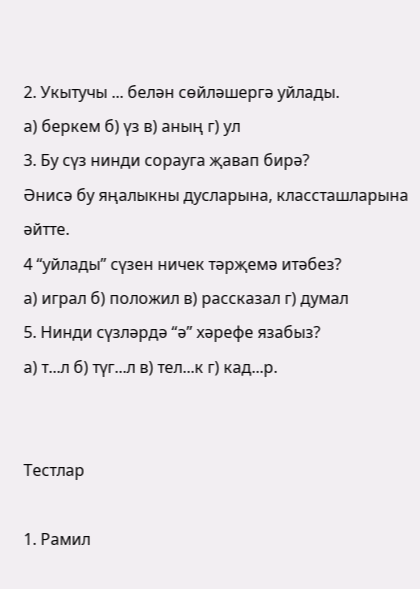2. Укытучы ... белән сөйләшергә уйлады.
а) беркем б) үз в) аның г) ул
3. Бу сүз нинди сорауга җавап бирә?
Әнисә бу яңалыкны дусларына, классташларына әйтте.
4 “уйлады” сүзен ничек тәрҗемә итәбез?
а) играл б) положил в) рассказал г) думал
5. Нинди сүзләрдә “ә” хәрефе язабыз?
а) т...л б) түг...л в) тел...к г) кад...р.


Тестлар

1. Рамил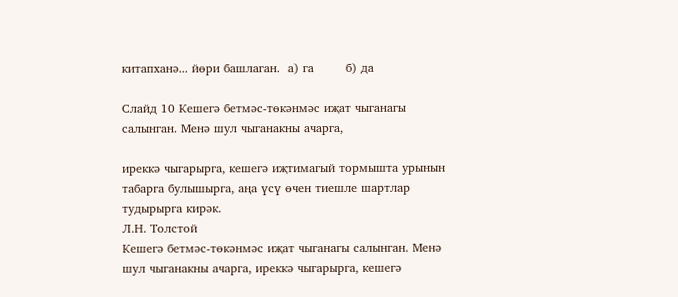китапханә... йөри башлаган.  а) га        б) да

Слайд 10 Кешегә бетмәс-төкәнмәс иҗат чыганагы салынган. Менә шул чыганакны ачарга,

иреккә чыгарырга, кешегә иҗтимагый тормышта урынын табарга булышырга, аңа үсү өчен тиешле шартлар тудырырга кирәк.
Л.Н. Толстой
Кешегә бетмәс-төкәнмәс иҗат чыганагы салынган. Менә шул чыганакны ачарга, иреккә чыгарырга, кешегә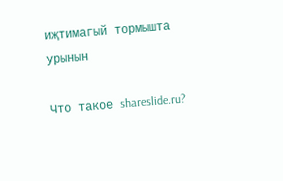иҗтимагый тормышта урынын

Что такое shareslide.ru?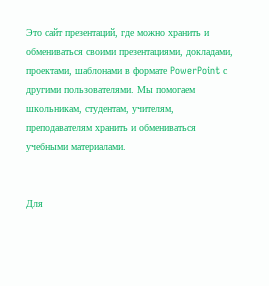Это сайт презентаций, где можно хранить и обмениваться своими презентациями, докладами, проектами, шаблонами в формате PowerPoint с другими пользователями. Мы помогаем школьникам, студентам, учителям, преподавателям хранить и обмениваться учебными материалами.


Для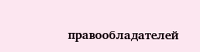правообладателей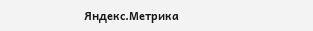Яндекс.Метрика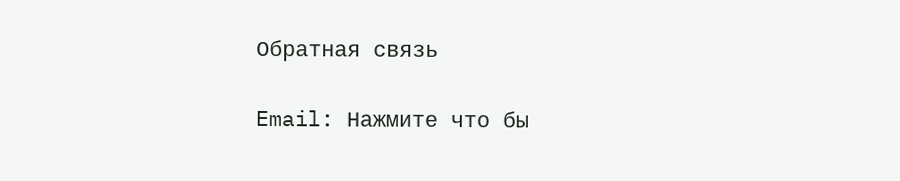Обратная связь

Email: Нажмите что бы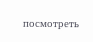посмотреть